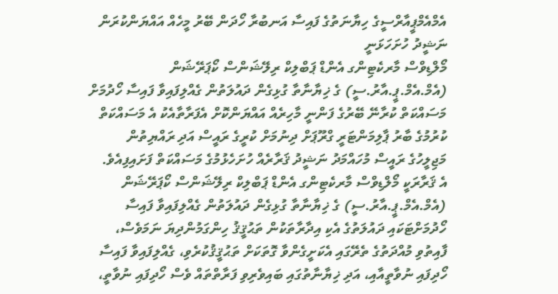އެމްއެމްޕީއާރްސީގެ ހިޔާނަތުގެ ފައިސާ އަނބުރާ ހޯދަން ބޭރު މީހެއް އައްޔަންކުރަން ނަޝީދު ހުށަހަޅަނީ
މޯލްޑިވްސް މާރކެޓިންގ އެންޑް ޕަބްލިކް ރިލޭޝަންސް ކޯޕަރޭޝަން (އެމް.އެމް.ޕީ.އާރު.ސީ) ގެ ޚިޔާނާތާ ގުޅިގެން ދައުލަތުން ގެއްލިފައިވާ ފައިސާ ހޯދުމަށް މަސައްކަތް ކުރާނޭ ބޭރުގެ ފަންނީ މާހިރެއް އައްޔަންކޮށް އެފަރާތާއެކު އެ މަސައްކަތް ކުރުމުގެ ބާރު ޕާލިމަންޓަރީ ގްރޫޕަށް ދިނުމަށް ކުރީގެ ރައީސް އަދި ރައްޔިތުން މަޖިލީހުގެ ރައީސް މުހައްމަދު ނަޝީދު ޤަރާރެއް ހުށަހެޅުމުގެ މަސައްކަތް ފަށައިފިއެވެ.
އެ ޤަރާރަކީ މޯލްޑިވްސް މާރކެޓިންގ އެންޑް ޕަބްލިކް ރިލޭޝަންސް ކޯޕަރޭޝަން (އެމް.އެމް.ޕީ.އާރު.ސީ) ގެ ޚިޔާނާތާ ގުޅިގެން ދައުލަތުން ގެއްލިފައިވާ ފައިސާ ހޯދުމަށްޓަކައި ދައުލަތުގެ އެކި އިދާރާތަކުން ތަޙުޤީޤު ހިންގަމުންދިޔަ ނަމަވެސް، ފާއިތުވި މުއްދަތުގެ ތެރޭގައި އެކަށީގެންވާ ގޮތަކަށް ތަޙުޤީޤުކުރެވި، ގެއްލިފައިވާ ފައިސާ ހޯދިފައި ނުވާތީއާއި، އަދި ޚިޔާނާތުގައި ބައިވެރިވި ފަރާތްތައް ވެސް ހޯދިފައި ނުވާތީ،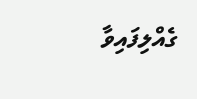ގެއްލިފައިވާ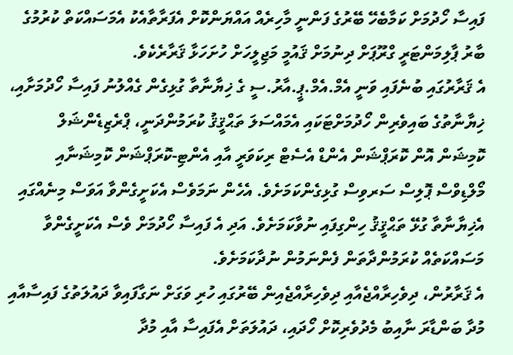ފައިސާ ހޯދުމަށް ކަމާބެހޭ ބޭރުގެ ފަންނީ މާހިރެއް އައްޔަންކޮށް އެފަރާތާއެކު އެމަސައްކަތް ކުރުމުގެ ބާރު ޕާލިމަންޓަރީ ގްރޫޕަށް ދިނުމަށް ޤައުމީ މަޖިލީހަށް ހުށަހަޅާ ޤަރާރެކެވެ.
އެ ޤަރާރުގައި ބުނެފައި ވަނީ އެމް.އެމް.ޕީ.އާރު.ސީ ގެ ޚިޔާނާތާ ގުޅިގެން ގެއްލުނު ފައިސާ ހޯދުމަށާއި، ޚިޔާނާތުގެ ބައިވެރިން ހޯދުމަށްޓަކައި އެމައްސަލަ ތަޙްޤީޤު ކުރަމުންދަނީ، ޕްރެޒިޑެންޝަލް ކޮމިޝަން އޮން ކޮރަޕްޝަން އެންޑް އެސެޓް ރިކަވަރީ އާއި އެންޓި-ކޮރަޕްޝަން ކޮމިޝަނާއި މޯލްޑިވްސް ޕޮލިސް ސަރވިސް ގުޅިގެންކަމަށެވެ. އެހެން ނަމަވެސް އެކަށީގެންވާ އަވަސް މިނެއްގައި އެޚިޔާނާތާ ގުޅޭ ތަޙްޤީޤު ހިންގިފައި ނުވާކަމަށެވެ. އަދި އެ ފައިސާ ހޯދުމަށް ވެސް އެކަށީގެންވާ މަސައްކަތެއް ކުރަމުންދާތަން ފެންނަމުން ނުދާކަމަށެވެ.
އެ ޤަރާރުން، ދިވެހިރާއްޖެއާއި ދިވެހިރާއްޖެއިން ބޭރުގައި ހުރި ވަގަށް ނަގާފައިވާ ދައުލަތުގެ ފައިސާއާއި މުދާ ބަންޑާރަ ނާއިބު މެދުވެރިކޮށް ހޯދައި، ދައުލަތަށް އެފައިސާ އާއި މުދާ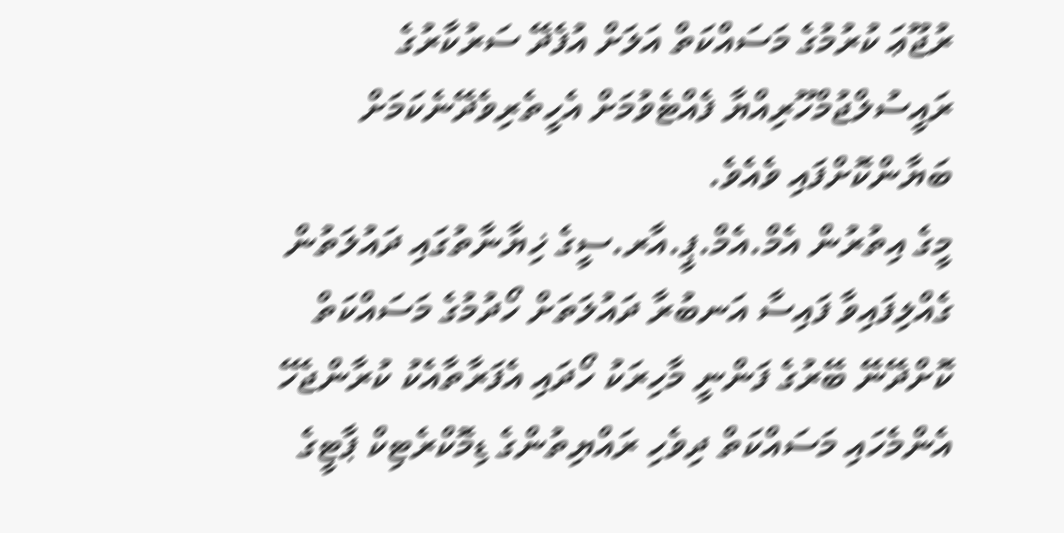ރުޖޫޢަ ކުރުމުގެ މަސައްކަތް އަލަށް އުފެދޭ ސަރުކާރުގެ ރައީސުލްޖުމްހޫރިއްޔާ ފެއްޓެވުމަށް އެހީތެރިވެދޭނެކަމަށް ބަޔާންކޮށްފައި ވެއެވެ.
މީގެ އިތުރުން އެމް.އެމް.ޕީ.އާރ.ސީގެ ޚިޔާނާތުގައި ދައުލަތުން ގެއްލިފައިވާ ފައިސާ އަނބުރާ ދައުލަތަށް ހޯދުމުގެ މަސައްކަތް ކޮށްދޭނޭ ބޭރުގެ ފަންނީ މާހިރަކު ހޯދައި އެފަރާތާއެކު ކުރާންޖެހޭ އެންމެހައި މަސައްކަތް ދިވެހި ރައްޔިތުންގެ ޑިމޮކްރެޓިކް ޕާޓީގެ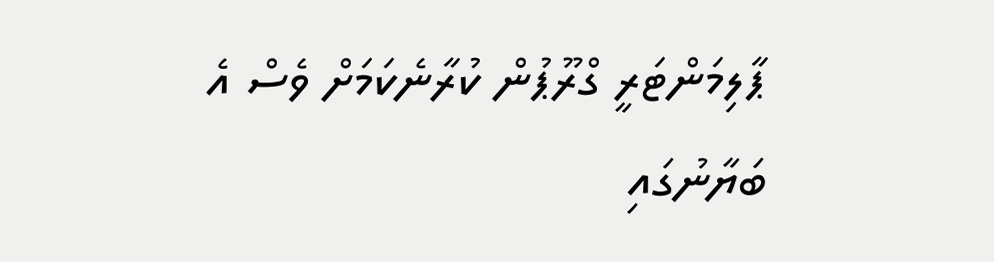ޕާލިމަންޓަރީ ގްރޫޕުން ކުރާނެކަމަށް ވެސް އެ ބަޔާނުގައި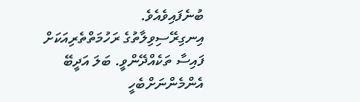ބުނެފައިވެއެވެ.
އިނގިރޭސިވިލާތުގެ ރަހުމަތްތެރިއަކަށް ފައިސާ ތަކެއްދޭންވީ. ބަލަ އަދީބޭ އެންމެންނަށްބެހީ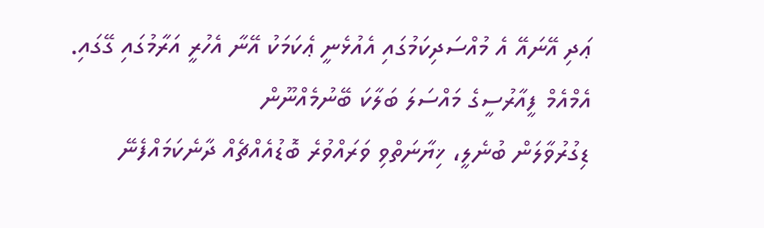ޢަދި އޭނައޭ އެ މުއްސަދިކަމުގައި އެއުޅެނީ ޢެކަމަކު އޭނާ އެހުރީ އަރާމުގައި ގޭގައި.
އެމްއެމް ފީއާރުސީގެ މައްސަލަ ބަލާކަ ބޭނުމެއްނޫން
ޑިގުރުވާލަން ބުނެލީ، ޚިޔާނަތްވި ވަރައްވުރެ ބޮޑުއެއްޗެއް ދާނެކަމައްފެނޭ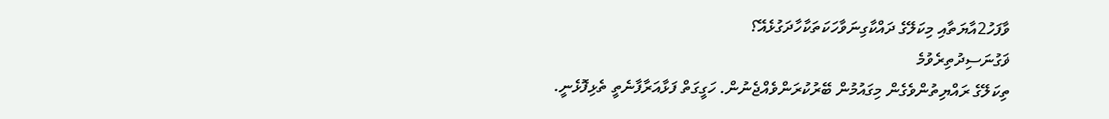ވާފަހު2އާޔަތާއި މިކަލޭގެ ދައްކާގިނަވާހަކަތަކާހާދަގުޅެއޭ؟
ޥަގުނަސިދުތިރެވުމެ
ތިކަލޭގެ ރައްޔިތުންވެގެން މިގައުމުން ބޭރުކުރަންވެއްޖެނުން. ހަގީގަތް ފަޅާއަރާފާނެތީ ތެޅިފޮޅެނީ.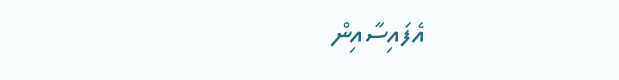އެފައިސާއިން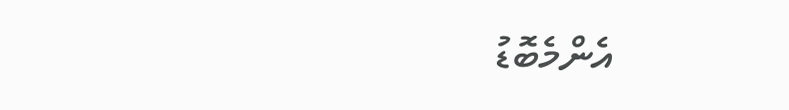އެންމެބޮޑު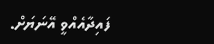ފައިދާއެއްވީ އޭނަޔަށް.